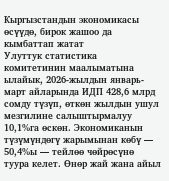Кыргызстандын экономикасы өсүүдө, бирок жашоо да кымбаттап жатат
Улуттук статистика комитетинин маалыматына ылайык, 2026-жылдын январь-март айларында ИДП 428,6 млрд сомду түзүп, өткөн жылдын ушул мезгилине салыштырмалуу 10,1%га өскөн. Экономиканын түзүмүндөгү жарымынан көбү — 50,4%ы — тейлөө чөйрөсүнө туура келет. Өнөр жай жана айыл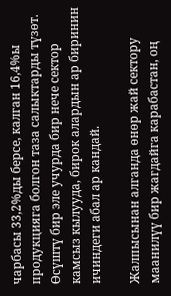чарбасы 33,2%ды берсе, калган 16,4%ы продукцияга болгон таза салыктарды түзөт.
Өсүштү бир эле учурда бир нече сектор камсыз кылууда, бирок алардын ар биринин ичиндеги абал ар кандай.

Жалпысынан алганда өнөр жай сектору маанилүү бир жагдайга карабастан, оң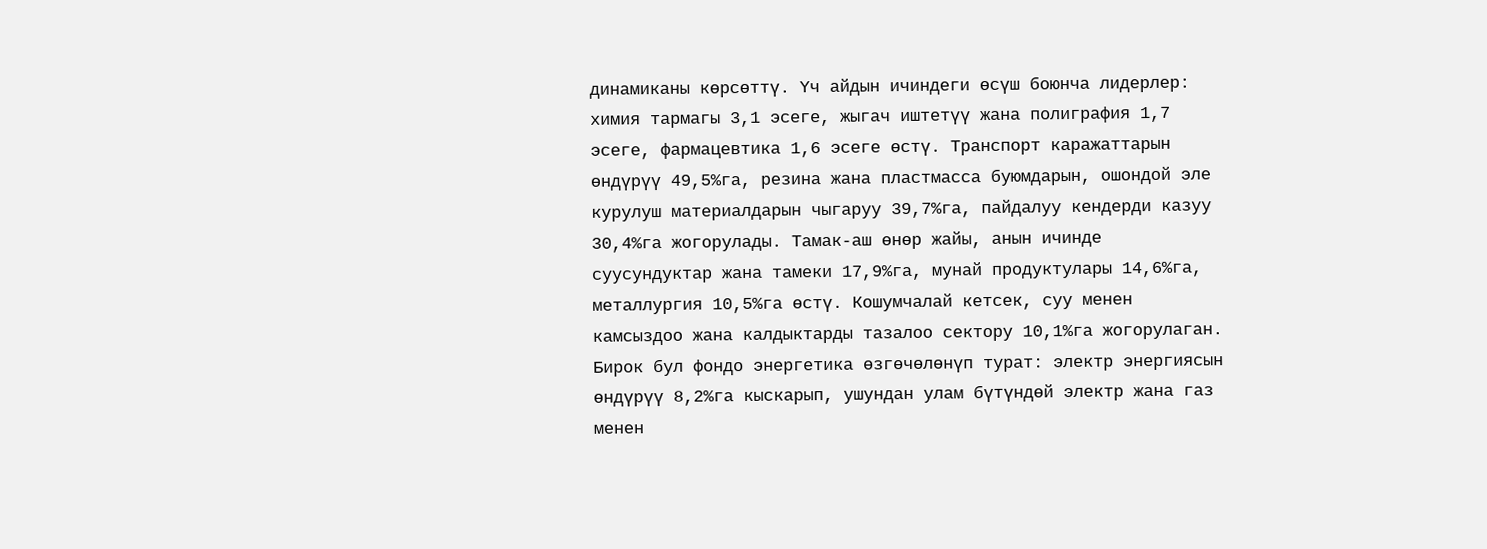динамиканы көрсөттү. Үч айдын ичиндеги өсүш боюнча лидерлер: химия тармагы 3,1 эсеге, жыгач иштетүү жана полиграфия 1,7 эсеге, фармацевтика 1,6 эсеге өстү. Транспорт каражаттарын өндүрүү 49,5%га, резина жана пластмасса буюмдарын, ошондой эле курулуш материалдарын чыгаруу 39,7%га, пайдалуу кендерди казуу 30,4%га жогорулады. Тамак-аш өнөр жайы, анын ичинде суусундуктар жана тамеки 17,9%га, мунай продуктулары 14,6%га, металлургия 10,5%га өстү. Кошумчалай кетсек, суу менен камсыздоо жана калдыктарды тазалоо сектору 10,1%га жогорулаган.
Бирок бул фондо энергетика өзгөчөлөнүп турат: электр энергиясын өндүрүү 8,2%га кыскарып, ушундан улам бүтүндөй электр жана газ менен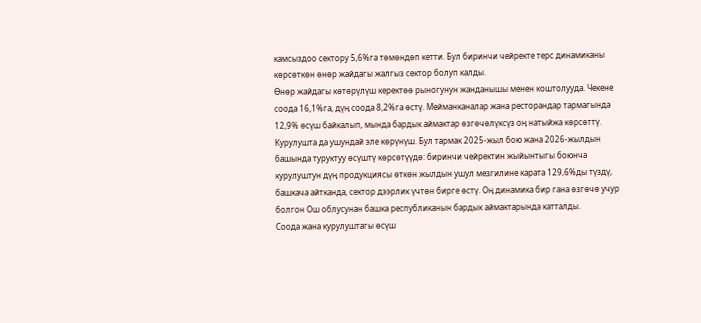камсыздоо сектору 5,6%га төмөндөп кетти. Бул биринчи чейректе терс динамиканы көрсөткөн өнөр жайдагы жалгыз сектор болуп калды.
Өнөр жайдагы көтөрүлүш керектөө рыногунун жанданышы менен коштолууда. Чекене соода 16,1%га, дүң соода 8,2%га өстү. Мейманканалар жана ресторандар тармагында 12,9% өсүш байкалып, мында бардык аймактар өзгөчөлүксүз оң натыйжа көрсөттү.
Курулушта да ушундай эле көрүнүш. Бул тармак 2025-жыл бою жана 2026-жылдын башында туруктуу өсүштү көрсөтүүдө: биринчи чейректин жыйынтыгы боюнча курулуштун дүң продукциясы өткөн жылдын ушул мезгилине карата 129,6%ды түздү, башкача айтканда, сектор дээрлик үчтөн бирге өстү. Оң динамика бир гана өзгөчө учур болгон Ош облусунан башка республиканын бардык аймактарында катталды.
Соода жана курулуштагы өсүш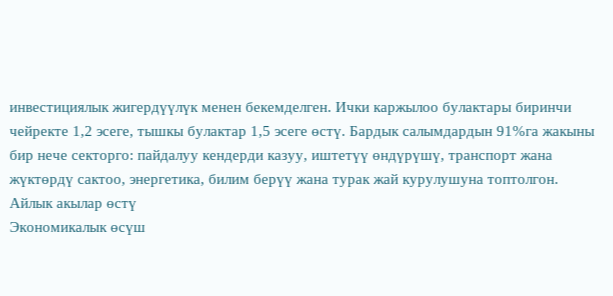инвестициялык жигердүүлүк менен бекемделген. Ички каржылоо булактары биринчи чейректе 1,2 эсеге, тышкы булактар 1,5 эсеге өстү. Бардык салымдардын 91%га жакыны бир нече секторго: пайдалуу кендерди казуу, иштетүү өндүрүшү, транспорт жана жүктөрдү сактоо, энергетика, билим берүү жана турак жай курулушуна топтолгон.
Айлык акылар өстү
Экономикалык өсүш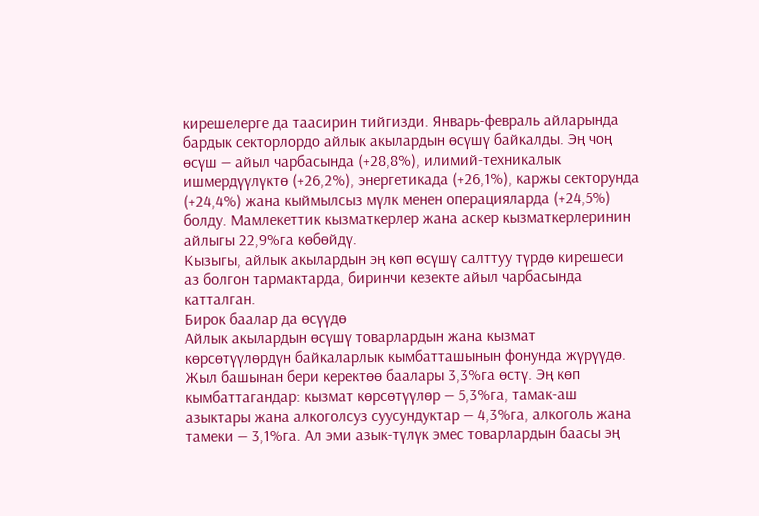кирешелерге да таасирин тийгизди. Январь-февраль айларында бардык секторлордо айлык акылардын өсүшү байкалды. Эң чоң өсүш — айыл чарбасында (+28,8%), илимий-техникалык ишмердүүлүктө (+26,2%), энергетикада (+26,1%), каржы секторунда (+24,4%) жана кыймылсыз мүлк менен операцияларда (+24,5%) болду. Мамлекеттик кызматкерлер жана аскер кызматкерлеринин айлыгы 22,9%га көбөйдү.
Кызыгы, айлык акылардын эң көп өсүшү салттуу түрдө кирешеси аз болгон тармактарда, биринчи кезекте айыл чарбасында катталган.
Бирок баалар да өсүүдө
Айлык акылардын өсүшү товарлардын жана кызмат көрсөтүүлөрдүн байкаларлык кымбатташынын фонунда жүрүүдө. Жыл башынан бери керектөө баалары 3,3%га өстү. Эң көп кымбаттагандар: кызмат көрсөтүүлөр — 5,3%га, тамак-аш азыктары жана алкоголсуз суусундуктар — 4,3%га, алкоголь жана тамеки — 3,1%га. Ал эми азык-түлүк эмес товарлардын баасы эң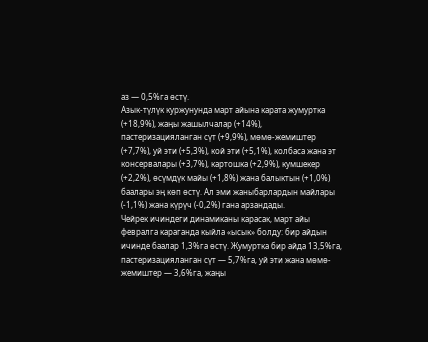аз — 0,5%га өстү.
Азык-түлүк куржунунда март айына карата жумуртка (+18,9%), жаңы жашылчалар (+14%), пастеризацияланган сүт (+9,9%), мөмө-жемиштер (+7,7%), уй эти (+5,3%), кой эти (+5,1%), колбаса жана эт консервалары (+3,7%), картошка (+2,9%), кумшекер (+2,2%), өсүмдүк майы (+1,8%) жана балыктын (+1,0%) баалары эң көп өстү. Ал эми жаныбарлардын майлары (-1,1%) жана күрүч (-0,2%) гана арзандады.
Чейрек ичиндеги динамиканы карасак, март айы февралга караганда кыйла «ысык» болду: бир айдын ичинде баалар 1,3%га өстү. Жумуртка бир айда 13,5%га, пастеризацияланган сүт — 5,7%га, уй эти жана мөмө-жемиштер — 3,6%га, жаңы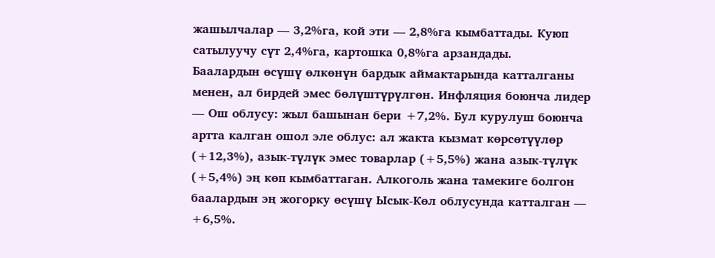жашылчалар — 3,2%га, кой эти — 2,8%га кымбаттады. Куюп сатылуучу сүт 2,4%га, картошка 0,8%га арзандады.
Баалардын өсүшү өлкөнүн бардык аймактарында катталганы менен, ал бирдей эмес бөлүштүрүлгөн. Инфляция боюнча лидер — Ош облусу: жыл башынан бери +7,2%. Бул курулуш боюнча артта калган ошол эле облус: ал жакта кызмат көрсөтүүлөр (+12,3%), азык-түлүк эмес товарлар (+5,5%) жана азык-түлүк (+5,4%) эң көп кымбаттаган. Алкоголь жана тамекиге болгон баалардын эң жогорку өсүшү Ысык-Көл облусунда катталган — +6,5%.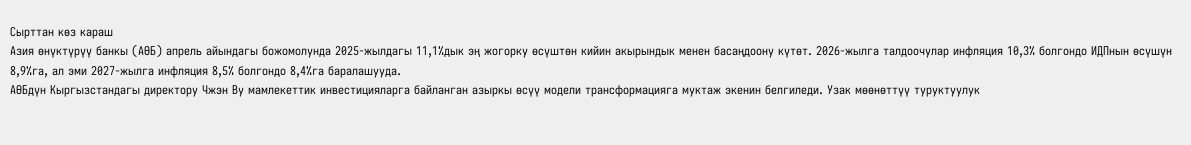Сырттан көз караш
Азия өнүктүрүү банкы (АӨБ) апрель айындагы божомолунда 2025-жылдагы 11,1%дык эң жогорку өсүштөн кийин акырындык менен басаңдоону күтөт. 2026-жылга талдоочулар инфляция 10,3% болгондо ИДПнын өсүшүн 8,9%га, ал эми 2027-жылга инфляция 8,5% болгондо 8,4%га баралашууда.
АӨБдүн Кыргызстандагы директору Чжэн Ву мамлекеттик инвестицияларга байланган азыркы өсүү модели трансформацияга муктаж экенин белгиледи. Узак мөөнөттүү туруктуулук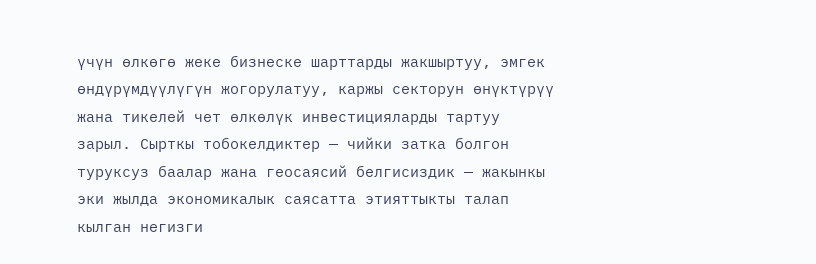үчүн өлкөгө жеке бизнеске шарттарды жакшыртуу, эмгек өндүрүмдүүлүгүн жогорулатуу, каржы секторун өнүктүрүү жана тикелей чет өлкөлүк инвестицияларды тартуу зарыл. Сырткы тобокелдиктер — чийки затка болгон туруксуз баалар жана геосаясий белгисиздик — жакынкы эки жылда экономикалык саясатта этияттыкты талап кылган негизги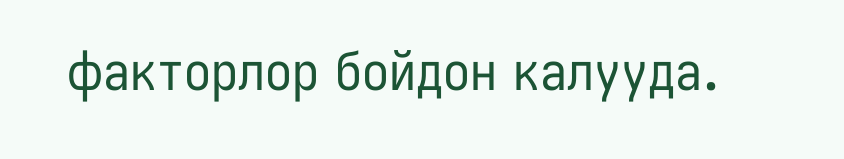факторлор бойдон калууда.